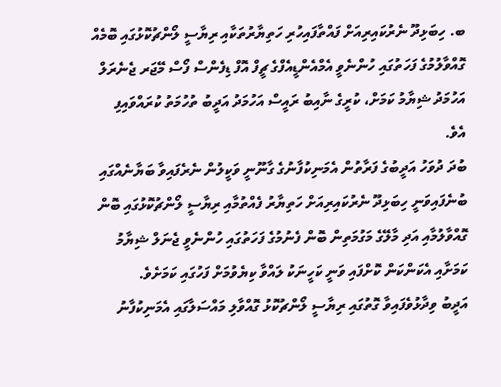ބ. ހިބަޅިދޫ ނެރުކައިރިއަށް ފައްތާފައިހުރި ހަތިޔާރުތަކާއި ރިޔާސީ ލޯންޗުކޮޅުގައި ބޮމެއް ގޮއްވާލުމުގެ ފަހަތުގައި ހުންނެވީ އެމްއެންޑީއެފްގެ ޗީފް އޮފް ޑިފެންސް ފޯސް މޭޖަރ ޖެނެރަލް އަހުމަދު ޝިޔާމު ކަމަށް، ކުރީގެ ނާއިބު ރައީސް އަހުމަދު އަދީބު ތުހުމަތު ކުރައްވައިފި އެވެ.
ބުދަ ދުވަހު އަދީބުގެ ފަރާތުން އެމަނިކުފާނުގެ ގާނޫނީ ވަކީލުން ނެރެފައިވާ ބަޔާނެއްގައި ބުނެފައިވަނީ ހިބަޅިދޫ ނެރުކައިރިއަށް ހަތިޔާރު ފެއްތުމާއި ރިޔާސީ ލޯންޗުކޮޅުގައި ބޮން ގޮއްވާލުމާއި އަދި މާލޭގެ މަގުމަތިން ބޮން ފެނުމުގެ ފަހަތުގައި ހުންނެވީ ޖެނަލް ޝިޔާމު ކަމަށާއި އެކަންކަން ކޮށްފައި ވަނީ ކަހީނަކު ލައްވާ ކިޔެވުމަށް ފަހުގައި ކަމަށެވެ.
އަދީބު ވިދާޅުވެފައިވާ ގޮތުގައި ރިޔާސީ ލޯންޗުކޮޅު ގޮއްވާލި މައްސަލާގައި އެމަނިކުފާނު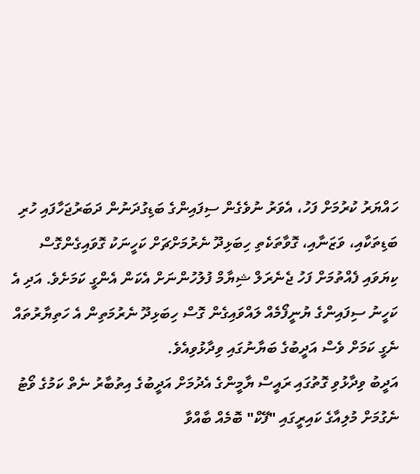ހައްޔަރު ކުރުމަށް ފަހު، އެވަރު ނުވެގެން ސިފައިންގެ ބަޑިގުދަނުން ދަބަރުޖަހާފައި ހުރި ބަޑިތަކާއި، ވަޒަނާއި، ގޮވާތަކެތި ހިބަޅިދޫ ނެރުމަށްޗަށް ކަހީނަކު ގޮވައިގެންގޮސް ކިޔަވައި ފެއްތުމަށް ފަހު ޖެނެރަލް ޝިޔާމް ފުލުހުންނަށް އެކަން އެންގީ ކަމަށެވެ. އަދި އެ ކަހީނު ސިފައިންގެ ޔުނީފޯމެއް ލައްވައިގެން ގޮސް ހިބަޅިދޫ ނެރުމަތިން އެ ހަތިޔާރުތައް ނެގީ ކަމަށް ވެސް އަދީބުގެ ބަޔާނުގައި ވިދާޅުވިއެވެ.
އަދީބު ވިދާޅުވި ގޮތުގައި ރައީސް ޔާމީންގެ އެދުމަށް އަދީބުގެ އިތުބާރު ނެތް ކަމުގެ ވޯޓު ނެގުމަށް މުލިއާގެ ކައިރީގައި "ފޭކް" ބޮމެއް ބާއްވާ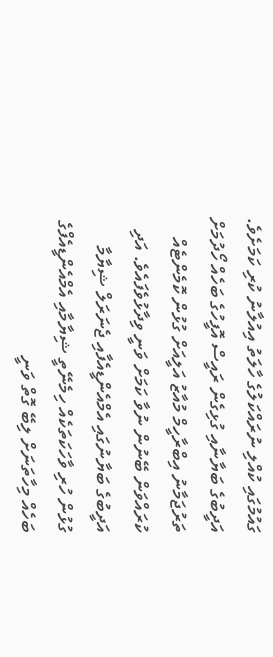ގައުމުގައި ކުއްލި ނުރައްކަލުގެ ހާލަތު އިއުލާނު ކުރި ކަމަށެވެ.
އަދީބުގެ ބަޔާނާއި ގުޅިގެން ރައީސް އޮފީހުގެ ބަހެއް ހޯދުމަށް ތަރުޖަމާނު އިބްރާހީމް މުއާޒު އަލީއަށް ގުޅުން ކޮމެންޓެއް ކުރައްވަން ބޭނުން ނުވާ ކަމަށް ވަނީ ވިދާޅުވެފައެވެ. އަދި އަދީބުގެ ބަޔާނުގައި އެމްއެންޑީއެފާއި ޖެނަރަލް ޝިޔާމާ ގުޅުން ހުރި ވާހަކަތަކެއް ހިމެނޭތީ ޝިޔާމާއި އެމްއެންޑީއެފްގެ ބަހެއް މިހާތަނަށް ލިބޭ ގޮތް ވަނީ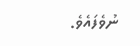ނުވެފައެވެ.